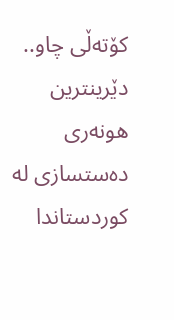کۆتەڵی چاو.. دێرینترین هونەری دەستسازی لە کوردستاندا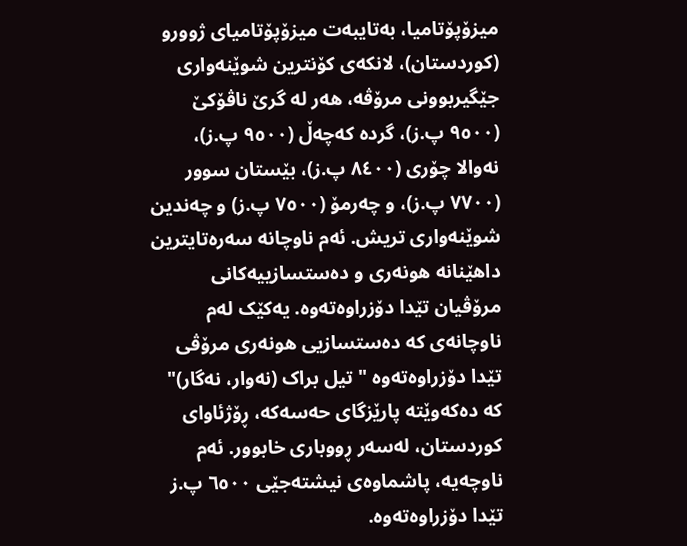میزۆپۆتامیا، بەتایبەت میزۆپۆتامیای ژوورو (کوردستان)، لانکەی کۆنترین شوێنەواری جێگیربوونی مرۆڤە، هەر لە گرێ ناڤۆکێ (٩٥٠٠ پ.ز)، گردە کەچەڵ (٩٥٠٠ پ.ز)، نەوالا چۆری (٨٤٠٠ پ.ز)، بێستان سوور (٧٧٠٠ پ.ز)، و چەرمۆ (٧٥٠٠ پ.ز) و چەندین شوێنەواری تریش. ئەم ناوچانە سەرەتایترین داهێنانە هونەری و دەستسازییەکانی مرۆڤیان تێدا دۆزراوەتەوە. یەکێک لەم ناوچانەی کە دەستسازیی هونەری مرۆڤی تێدا دۆزراوەتەوە "تیل براک (نەوار، نەگار)" کە دەکەوێتە پارێزگای حەسەکە، ڕۆژئاوای کوردستان، لەسەر ڕووباری خابوور. ئەم ناوچەیە، پاشماوەی نیشتەجێی ٦٥٠٠ پ.ز تێدا دۆزراوەتەوە.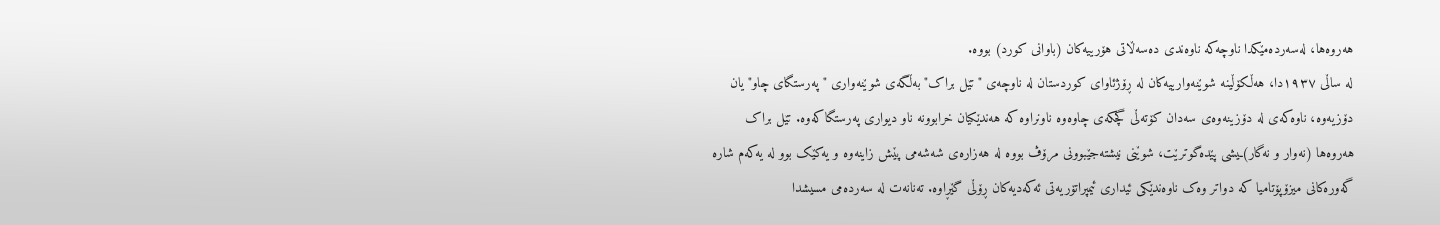هەروەها، لەسەردەمێکدا ناوچەکە ناوەندی دەسەڵاتی هۆرییەکان (باوانی کورد) بووە.
لە ساڵی ١٩٣٧دا، هەڵکۆڵینە شوێنەوارییەکان لە ڕۆژئاوای کوردستان لە ناوچەی "تێل براک" بەڵگەی شوێنەواری "پەرستگای چاو"یان دۆزیەوە، ناوەکەی لە دۆزینەوەی سەدان کۆتەڵی گچکەی چاوەوە ناونراوە کە هەندێکیان خرابوونە ناو دیواری پەرستگاکەوە. تێل براک هەروەها (نەوار و نەگار)ـیشی پێدەگوترێت، شوێنی نیشتەجێبوونی مرۆڤ بووە لە هەزارەی شەشەمی پێش زاینەوە و یەکێک بوو لە یەکەم شارە گەورەکانی میزۆپۆتامیا کە دواتر وەک ناوەندێکی ئیداری ئیمپراتۆریەتی ئەکەدیەکان ڕۆڵی گێڕاوە. تەنانەت لە سەردەمی مسیشدا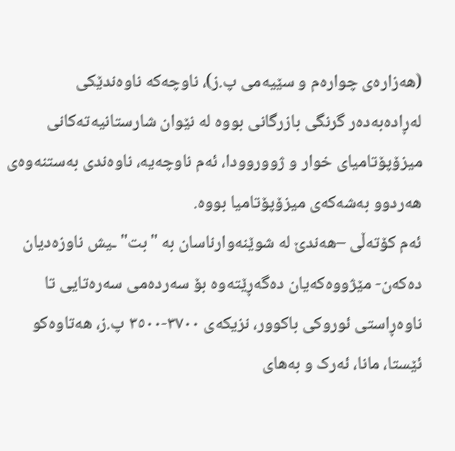(هەزارەی چوارەم و سێیەمی پ.ز)، ناوچەکە ناوەندێکی لەڕادەبەدەر گرنگی بازرگانی بووە لە نێوان شارستانیەتەکانی میزۆپۆتامیای خوار و ژووروودا، ئەم ناوچەیە، ناوەندی بەستنەوەی هەردوو بەشەکەی میزۆپۆتامیا بووە.
ئەم کۆتەڵی –هەندێ لە شوێنەوارناسان بە "بت"ـیش ناوزەدیان دەکەن- مێژووەکەیان دەگەڕێتەوە بۆ سەردەمی سەرەتایی تا ناوەڕاستی ئوروکی باکوور، نزیکەی ٣٧٠٠-٣٥٠٠ پ.ز، هەتاوەکو ئێستا، مانا، ئەرک و بەهای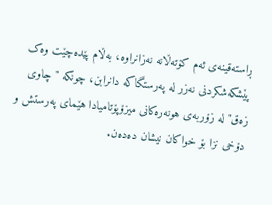ڕاستەقینەی ئەم کۆتەڵانە نەزانراوە، بەڵام پێدەچێت وەک پێشکەشکردنی نەزر لە پەرستگاکە دانرابن، چونکە "چاوی زەق" لە زۆربەی هونەرەکانی میزۆپۆتامیادا هێمای پەرستش و دۆخی نزا بۆ خواکان نیشان دەدەن.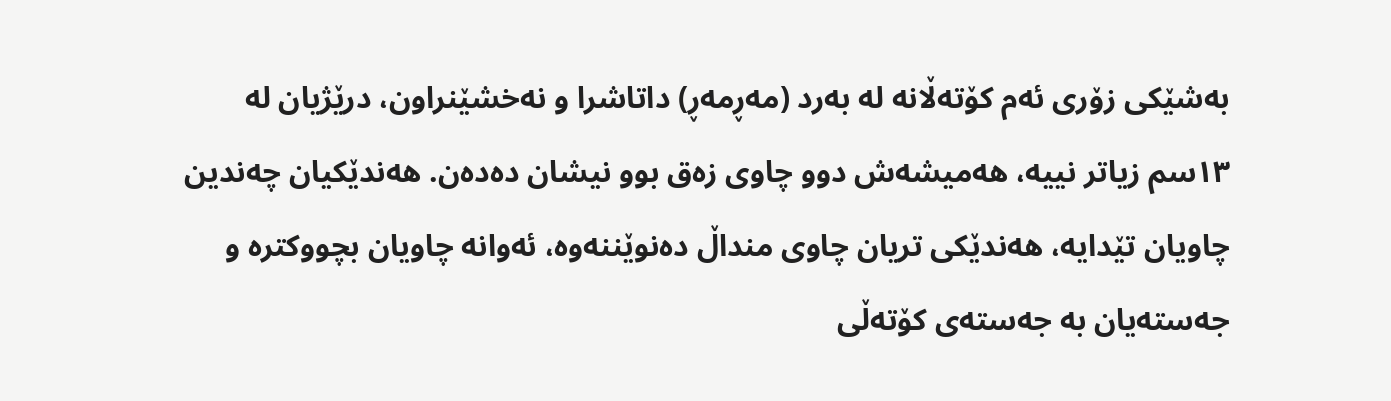بەشێکی زۆری ئەم کۆتەڵانە لە بەرد (مەڕمەڕ) داتاشرا و نەخشێنراون، درێژیان لە ١٣سم زیاتر نییە، هەمیشەش دوو چاوی زەق بوو نیشان دەدەن. هەندێکیان چەندین چاویان تێدایە، هەندێکی تریان چاوی منداڵ دەنوێننەوە، ئەوانە چاویان بچووکترە و جەستەیان بە جەستەی کۆتەڵی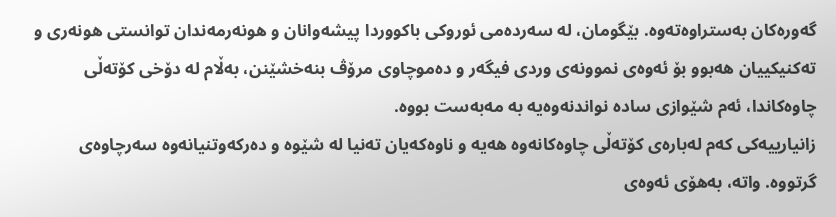گەورەکان بەستراوەتەوە. بێگومان، لە سەردەمی ئوروکی باکووردا پیشەوانان و هونەرمەندان توانستی هونەری و تەکنیکییان هەبوو بۆ ئەوەی نموونەی وردی فیگەر و دەموچاوی مرۆڤ بنەخشێنن، بەڵام لە دۆخی کۆتەڵی چاوەکاندا، ئەم شێوازی سادە نواندنەوەیە بە مەبەست بووە.
زانیارییەکی کەم لەبارەی کۆتەڵی چاوەکانەوە هەیە و ناوەکەیان تەنیا لە شێوە و دەرکەوتنیانەوە سەرچاوەی گرتووە. واتە، بەهۆی ئەوەی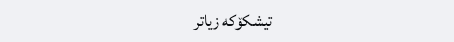تیشکۆکە زیاتر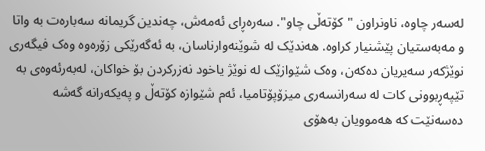لەسەر چاوە، ناونراون "کۆتەڵی چاو". سەرەڕای ئەمەش، چەندین گریمانە سەبارەت بە واتا و مەبەستیان پێشنیار کراوە. هەندێک لە شوێنەوارناسان، بە ئەگەرێکی زۆرەوە وەک فیگەری نوێژکەر سەیریان دەکەن، وەک شێوازێک لە نوێژ یاخود نەزرکردن بۆ خواکان، لەبەرئەوەی بە تێپەڕبوونی کات لە سەرانسەری میزۆپۆتامیا، ئەم شێوازە کۆتەڵ و پەیکەرانە گەشە دەسەنێت کە هەموویان بەهۆی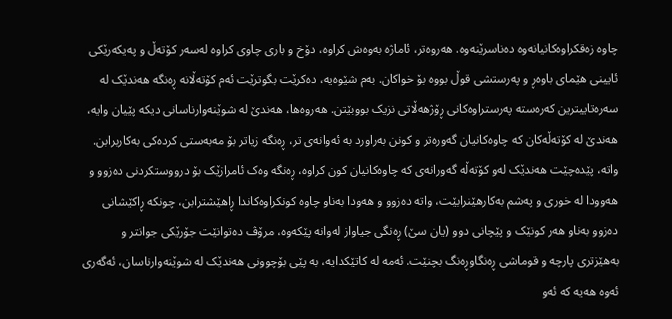چاوە زەقکراوەکانیانەوە دەناسرێنەوە. هەروەتر، ئاماژە بەوەش کراوە، دۆخ و باری چاوی کراوە لەسەر کۆتەڵ و پەیکەرێکی ئایینی هێمای باوەڕ و پەرستشی قوڵ بووە بۆ خواکان. بەم شێوەیە، دەکرێت بگوترێت ئەم کۆتەڵانە ڕەنگە هەندێک لە سەرەتاییترین کەرەستە پەرستراوەکانی ڕۆژهەڵاتی نزیک بووبێتن. هەروەها، هەندێ لە شوێنەوارناسانی دیکە پێیان وایە، هەندێ لە کۆتەڵەکان کە چاوەکانیان گەورەتر و کونن بەراورد بە ئەوانەی تر، ڕەنگە زیاتر بۆ مەبەستی کردەکی بەکاربرابن. واتە، پێدەچێت هەندێک لەو کۆتەڵە گەورانەی کە چاوەکانیان کون کراوە، ڕەنگە وەک ئامرازێک بۆ درووستکردنی دەزوو و هەوودا لە خوری و پەشم بەکارهێنرابێت، واتە دەزوو و هەودا بەناو چاوە کونکراوەکاندا ڕاهێشترابن، چونکە ڕاکێشانی دەزوو بەناو هەر کونێک و پێچانی دوو (یان سێ) ڕەنگی جیاواز لەوانە پێکەوە، مرۆڤ دەتوانێت جۆرێکی جوانتر و بەهێزتری پارچە و قوماشی ڕەنگاوڕەنگ بچنێت. ئەمە لە کاتێکدایە، بە پێی بۆچوونی هەندێک لە شوێنەوارناسان، ئەگەری ئەوە هەیە کە ئەو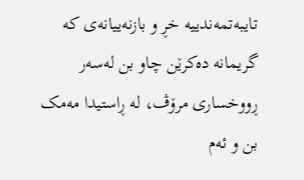تایبەتمەندییە خڕ و بازنەییانەی کە گریمانە دەکرێن چاو بن لەسەر ڕووخساری مرۆڤ، لە ڕاستیدا مەمک بن و ئەم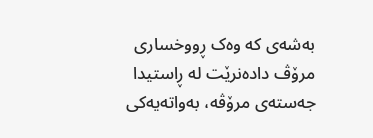بەشەی کە وەک ڕووخساری مرۆڤ دادەنرێت لە ڕاستیدا جەستەی مرۆڤە، بەواتەیەکی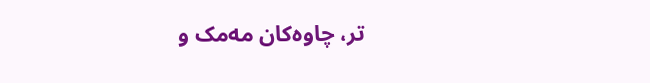تر، چاوەکان مەمک و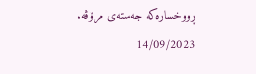ڕووخسارەکە جەستەی مرۆڤە.
14/09/2023